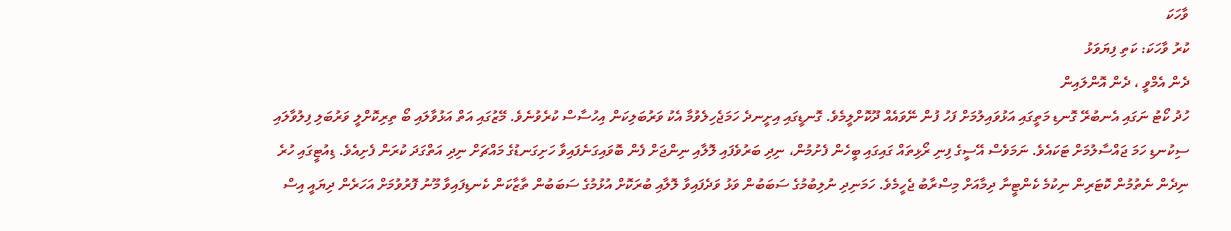ވާހަކަ
ކުރު ވާހަކަ: ކަތި ފިޔަވަޅު
ދެން އެމްވީ ، ދެން އޮންލައިން
ހުދު ކޯޓު ނަގައި އެނބުރޭ ގޮނޑި މަތީގައި އަޅުވައިލުމަށް ފަހު ފުން ނޭވައެއް ދޫކޮށްލީމެވެ. ގޮނޑީގައި އިށީނދެ ހަމަޖެހިލެވުމާ އެކު ވަރުބަލިކަން އިހުސާސް ކުރެވުނެވެ. މޭޒުގައި އަތް އަޅުވާލައި ބޯ ތިރިކޮށްލީ ވަރުބަލި ފިލުވާލައި ސިކުނޑި ހަމަ ޖައްސާލުމަށް ޓަކައެވެ. ނަމަވެސް އޭސީގެ ފިނި ރޯޅިތައް ގައިގައި ބީހެން ފެށުމުން، ނިދި ބަރުވެފައި ލޮލާއި ނިންޖަށް ފެން ބޮވައިގަނެފައިވާ ހަށިގަނޑުގެ މައްޗަށް ނިދި އަތްގަދަ ކުރަން ފެށިއެވެ. ޑިއުޓީގައި ހުރެ ނިދެން ނެތުމުން ކޮޓަރިން ނިކުމެ ކެންޓީނާ ދިމާއަށް މިސްރާބު ޖެހީމެވެ. ހަމަނިދި ނުލިބުމުގެ ސަބަބުން ވަޅު ވަދެފައިވާ ލޮލާއި ބުރަކޮށް އުޅުމުގެ ސަބަބުން ތާޒާކަން ކެނޑިފައިވާ މޫނު ފޮރުވުމަށް އަހަރެން ދިޔައީ އިސް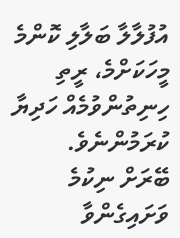އުފުލާލާ ބަލާލި ކޮންމެ މީހަކަށްމެ، ރީތި ހިނިތުންވުމެއް ހަދިޔާ ކުރަމުންނެވެ.
ބޭރަށް ނިކުމެ ވަށައިގެންވާ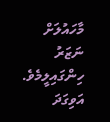މާހައުލަށް ނަޒަރު ހިންގައިލީމެވެ. އަވިގަދަ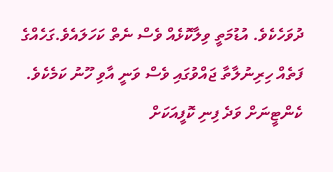ދުވަހެކެވެ. އުޑުމަތީ ވިލާކޮޅެއް ވެސް ނެތް ކަހަލައެވެ.ގަހެއްގެ ފަތެއް ހިރިނުލާތާ ޖައްވުގައި ވެސް ވަނީ އާވި ހޫނު ކަމެކެވެ. ކެންޓީނަށް ވަދެ ފިނި ކޮފީއަކަށް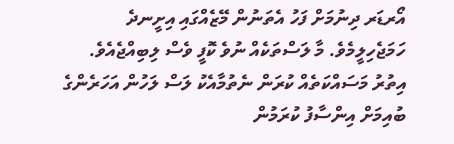އޯރޑަރ ދިނުމަށް ފަހު އެތަނުން މޭޒެއްގައި އިށީނދެ ހަމަޖެހިލީމެވެ. މާ ލަސްތަކެއް ނުވެ ކޮފީ ވެސް ލިބިއްޖެއެވެ. އިތުރު މަސައްކަތެއް ކުރަން ނެތުމާއެކު ލަސް ލަހުން އަހަރެންގެ ބުއިމަށް އިންސާފު ކުރަމުން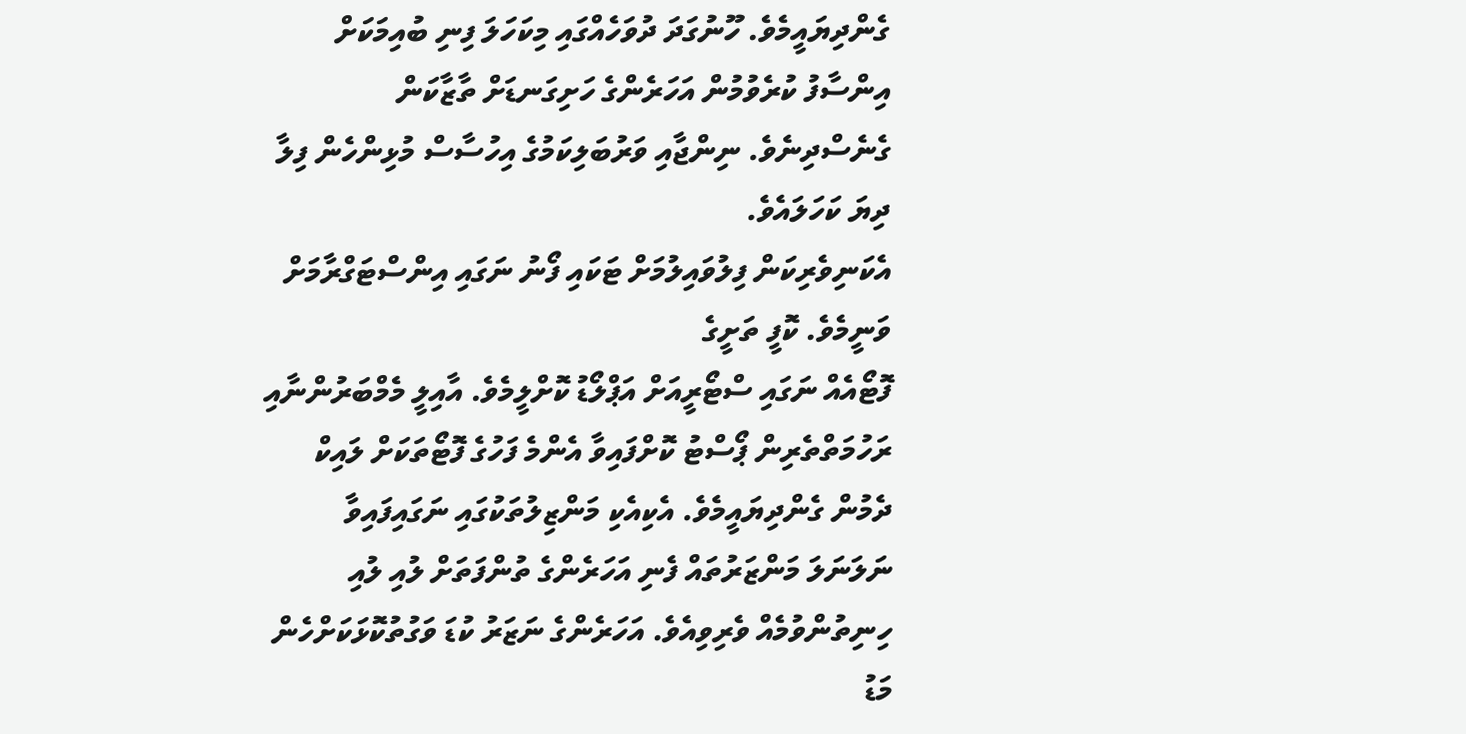ގެންދިޔައީމެވެ. ހޫނުގަދަ ދުވަހެއްގައި މިކަހަލަ ފިނި ބުއިމަކަށް އިންސާފު ކުރެވުމުން އަހަރެންގެ ހަށިގަނޑަށް ތާޒާކަން ގެނެސްދިނެވެ. ނިންޖާއި ވަރުބަލިކަމުގެ އިހުސާސް މުޅިންހެން ފިލާ ދިޔަ ކަހަލައެވެ.
އެކަނިވެރިކަން ފިލުވައިލުމަށް ޓަކައި ފޯނު ނަގައި އިންސްޓަގްރާމަށް ވަނީމެވެ. ކޮފީ ތަށީގެ
ފޮޓޯއެއް ނަގައި ސްޓޯރީއަށް އަޕްލޯޑު ކޮށްލީމެވެ. އާއިލީ މެމްބަރުންނާއި ރަހުމަތްތެރިން ޕޯސްޓު ކޮށްފައިވާ އެންމެ ފަހުގެ ފޮޓޯތަކަށް ލައިކް ދެމުން ގެންދިޔައީމެވެ. އެކިއެކި މަންޒިލުތަކުގައި ނަގައިފައިވާ ނަލަނަލަ މަންޒަރުތައް ފެނި އަހަރެންގެ ތުންފަތަށް ލުއި ލުއި ހިނިތުންވުމެއް ވެރިވިއެވެ. އަހަރެންގެ ނަޒަރު ކުޑަ ވަގުތުކޮޅަކަށްހެން މަޑު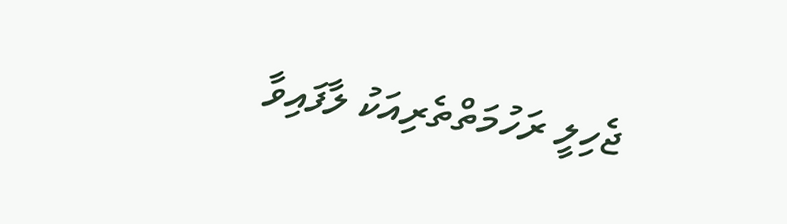ޖެހިލީ ރަހުމަތްތެރިއަކު ލާފައިވާ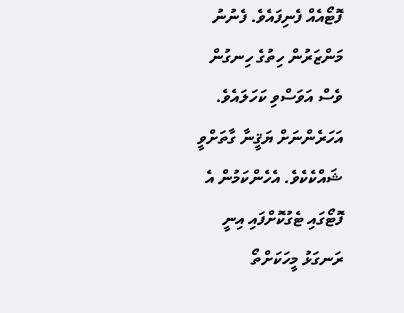ފޮޓޯއެއް ފެނިފައެވެ. ފެނުނު މަންޒަރުން ހިތުގެ ހިނގުން ވެސް އަވަސްވި ކަހަލައެވެ. އަހަރެންނަށް ޔަޤީނާ ގާތަށްވީ ޝައްކެކެވެ. އެހެންކަމުން އެ ފޮޓޯގައި ޓެގުކޮށްފައި އިނީ ރަނގަޅު މީހަކަށްތޯ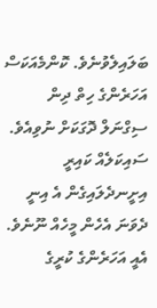ބަލައިލެވުނެވެ. ކޮންމެއަކަސް އަހަރެންގެ ހިތް ދިން ސިގްނަލް ދޮގަކަށް ނުވިއެވެ. ސައިކަލެއް ކައިރީ އިށީނދެލައިގެން އެ އިނީ ދެވަނަ އެހެން މީހެއް ނޫނެވެ.
އެއީ އަހަރެންގެ ކުރީގެ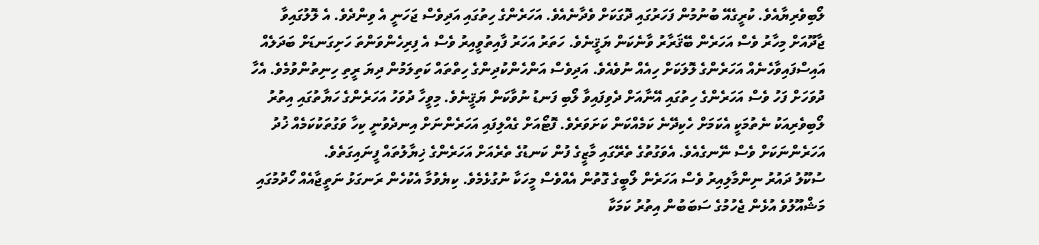ލޯބިވެރިޔާއެވެ. ކުރީގެއޭ ބުނުމުން ފަހަރުގައި ދޮގަކަށް ވެދާނެއެވެ. އަހަރެންގެ ހިތުގައި އަދިވެސް ޖަހަނީ އެ ވިންދެވެ. އެ ލޮލުގައިވާ ޖާދޫއަށް މިހާރު ވެސް އަހަރެން ބޭޤަރާރު ވާނެކަން ޔަޤީނެވެ. ހަތަރު އަހަރު ފާއިތުވީއިރު ވެސް އެ ފިރިހެންވަންތަ ހަށިގަނޑަށް ބަދަލެއް އައިސްފައިވާހެނެއް އަހަރެންގެ ލޮލަކަށް ހިއެއް ނުވެއެވެ. އަދިވެސް އަންހެންކުދިންގެ ހިތްތައް ކަތިލަމުން ދިޔަ ރީތި ހިނިތުންވުމެވެ. އެހާ ދުވަހަށް ފަހު ވެސް އަހަރެންގެ ހިތުގައި އޭނާއަށް ދެވިފައިވާ ލޯބި ފަނޑު ނުވާކަން ޔަޤީނެވެ. މިވީހާ ދުވަހު އަހަރެންގެ ހަޔާތުގައި އިތުރު ލޯބިވެރިއަކު ނެތުމަކީ އެކަމަށް ހެކިދޭނެ ކަމެއްކަން ކަށަވަރެވެ. ފޮޓޯއަށް ގެއްލިފައި އަހަރެންނަށް އިނދެވުނީ ކިހާ ވަގުތަކުކަމެއް ޚުދު އަހަރެންނަކަށް ވެސް ނޭނގެއެވެ. އެވަގުތުގެ ތެރޭގައި މާޒީގެ ފުން ކަނޑުގެ ތެރެއަށް އަހަރެންގެ ޚިޔާލުތައް ފީނައިގަތެވެ.
ސުކޫލު ދައުރު ނިންމާލިއިރު ވެސް އަހަރެން ލޯބީގެ ގޮތުން އެއްވެސް މީހަކާ ނުގުޅެމެވެ. ކިޔެވުމާ އެކުހެން ރަނގަޅު ނަތީޖާއެއް ހޯދުމުގައި މަޝްއޫލުވެ އުޅެން ޖެހުމުގެ ސަބަބުން އިތުރު ކަމަކާ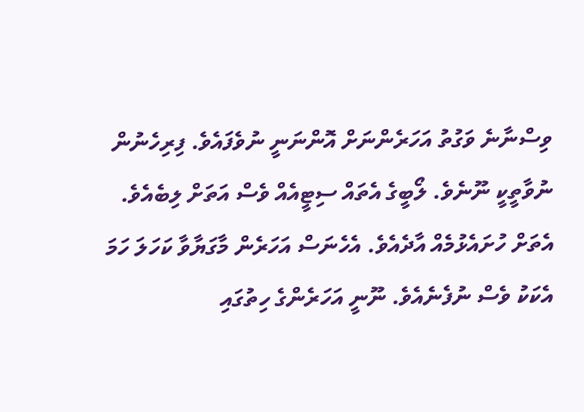ވިސްނާނެ ވަގުތު އަހަރެންނަށް އޮންނަނީ ނުވެފައެވެ. ފިރިހެނުން ނުވާތީކީ ނޫނެވެ. ލޯބީގެ އެތައް ސިޓީއެއް ވެސް އަތަށް ލިބެއެވެ. އެތަށް ހުށައެޅުމެއް އާދެއެވެ. އެހެނަސް އަހަރެން މާގަޔާވާ ކަހަލަ ހަމަ އެކަކު ވެސް ނުފެނެއެވެ. ނޫނީ އަހަރެންގެ ހިތުގައި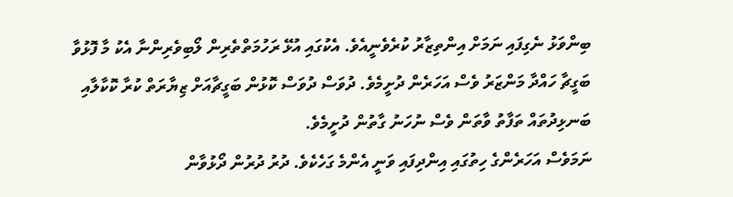ބިންވަޅު ނެގިފައި ނަމަށް އިންތިޒާރު ކުރެވެނީއެވެ. އެކުގައި އުޅޭ ރަހުމަތްތެރިން ލޯބިވެރިންނާ އެކު މާ ފޮޅުވާ ބަގީޗާ ހައްދާ މަންޒަރު ވެސް އަހަރެން ދުށީމެވެ. ދުވަސް ދުވަސް ކޮޅުން ބަގީޗާއަށް ޒިޔާރަތް ކުރާ ކޮކާލާއި ބަނޅިދުތައް ތަފާތު ވާތަން ވެސް ނުހަނު ގާތުން ދުށީމެވެ.
ނަމަވެސް އަހަރެންގެ ހިތުގައި އިންދިފައި ވަނީ އެންމެ ގަހެކެވެ. ދުރު ދުރުން ދޯޅުވާން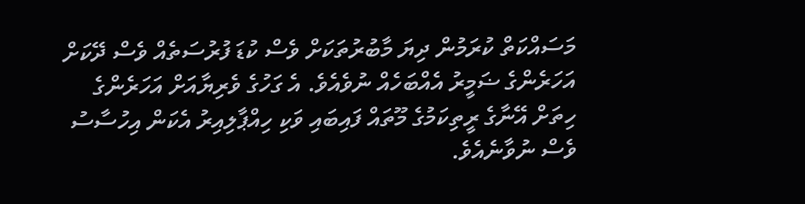މަސައްކަތް ކުރަމުން ދިޔަ މާބުރުތަކަށް ވެސް ކުޑަ ފުރުސަތެއް ވެސް ދޭކަށް އަހަރެންގެ ޟަމީރު އެއްބަހެއް ނުވެއެވެ. އެ ގަހުގެ ވެރިޔާއަށް އަހަރެންގެ ހިތަށް އޭނާގެ ރީތިކަމުގެ މޫތައް ފައިބައި ވަކި ހިއްޕާލިއިރު އެކަން އިހުސާސު ވެސް ނުވާނެއެވެ.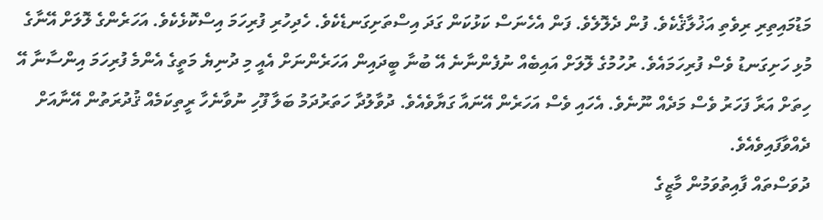މަޑުމައިތިރި ރިވެތި އަޚުލާޤެކެވެ. ފުން ދެލޮލެވެ. ފަން އެހެނަސް ކަޅުކަން ގަދަ އިސްތަށިގަނޑެކެވެ. ހެދިހުރި ފުރިހަމަ އިސްކޮޅެކެވެ. އަހަރެންގެ ލޮލަށް އޭނާގެ މުޅި ހަށިގަނޑު ވެސް ފުރިހަމައެވެ. ރުހުމުގެ ލޮލަށް އައިބެއް ނުފެންނާނެ އޭ ބުނާ ބީދައިން އަހަރެންނަށް އެއީ މި ދުނިޔެ މަތީގެ އެންމެ ފުރިހަމަ އިންސާނާ އޭ ހިތަށް އަރާ ފަހަރު ވެސް މަދެއް ނޫނެވެ. އެހައި ވެސް އަހަރެން އޭނައާ ގަޔާވެއެވެ. ދުވާލުދާ ހަތަރުދަމު ބަލާ ފޫހި ނުވާނެހާ ރީތިކަމެއް ޤުދުރަތުން އޭނާއަށް ދެއްވާފައިވެއެވެ.
ދުވަސްތައް ފާއިތުވަމުން މާޒީގެ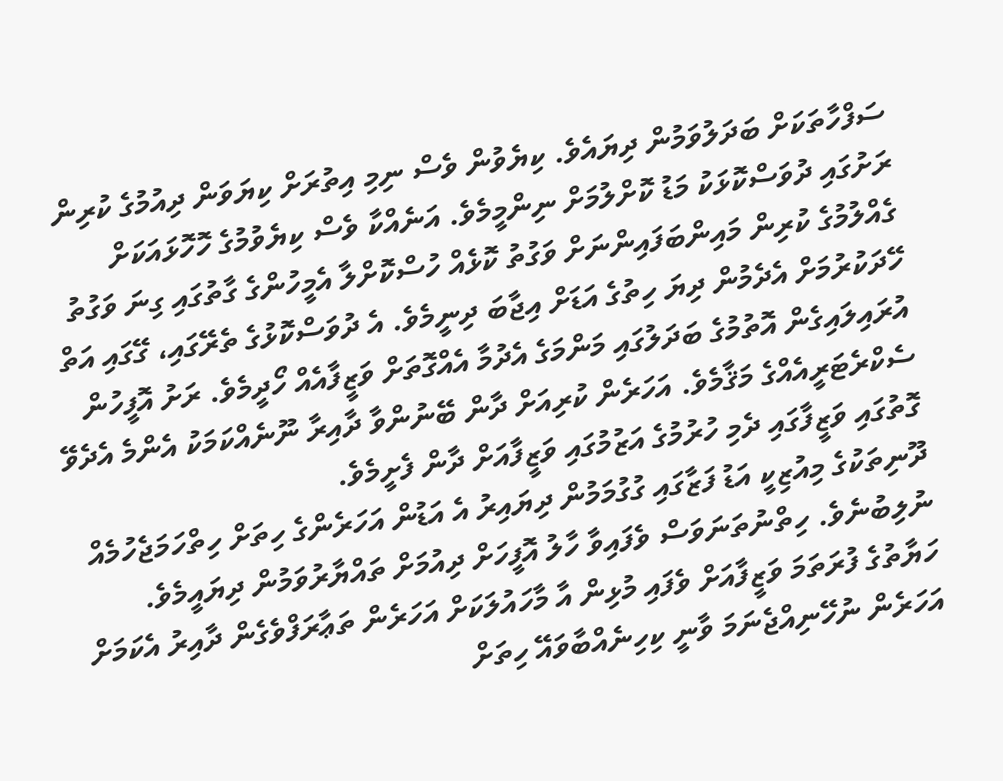ސަފްހާތަކަށް ބަދަލުވަމުން ދިޔައެވެ. ކިޔެވުން ވެސް ނިމި އިތުރަށް ކިޔަވަން ދިއުމުގެ ކުރިން ރަށުގައި ދުވަސްކޮޅަކު މަޑު ކޮށްލުމަށް ނިންމީމެވެ. އަނެއްކާ ވެސް ކިޔެވުމުގެ ހޮހޮޅައަކަށް ގެއްލުމުގެ ކުރިން މައިންބަފައިންނަށް ވަގުތު ކޮޅެއް ހުސްކޮށްލާ އެމީހުންގެ ގާތުގައި ގިނަ ވަގުތު ހޭދަކުރުމަށް އެދެމުން ދިޔަ ހިތުގެ އަޑަށް އިޖާބަ ދިނީމެވެ. އެ ދުވަސްކޮޅުގެ ތެރޭގައި، ގޭގައި އަތް އުރައިލައިގެން އޮތުމުގެ ބަދަލުގައި މަންމަގެ އެދުމާ އެއްގޮތަށް ވަޒީފާއެއް ހޯދީމެވެ. ރަށު އޮފީހުން ސެކްރެޓަރީއެއްގެ މަޤާމެވެ. އަހަރެން ކުރިއަށް ދާން ބޭނުންވާ ދާއިރާ ނޫނެއްކަމަކު އެންމެ އެދެވޭ ގޮތުގައި ވަޒީފާގައި ދެމި ހުރުމުގެ އަޒުމުގައި ވަޒީފާއަށް ދާން ފެށީމެވެ.
ދޫނިތަކުގެ މިއުޒިކީ އަޑު ފަޒާގައި ގުގުމަމުން ދިޔައިރު އެ އަޑުން އަހަރެންގެ ހިތަށް ހިތްހަމަޖެހުމެއް ނުލިބުނެވެ. ހިތްނުތަނަވަސް ވެފައިވާ ހާލު އޮފީހަށް ދިއުމަށް ތައްޔާރުވަމުން ދިޔައީމެވެ. ހަޔާތުގެ ފުރަތަމަ ވަޒީފާއަށް ވެފައި މުޅިން އާ މާހައުލަކަށް އަހަރެން ތަޢާރަފްވެގެން ދާއިރު އެކަމަށް އަހަރެން ނުހޭނިއްޖެނަމަ ވާނީ ކިހިނެއްބާވައޭ ހިތަށް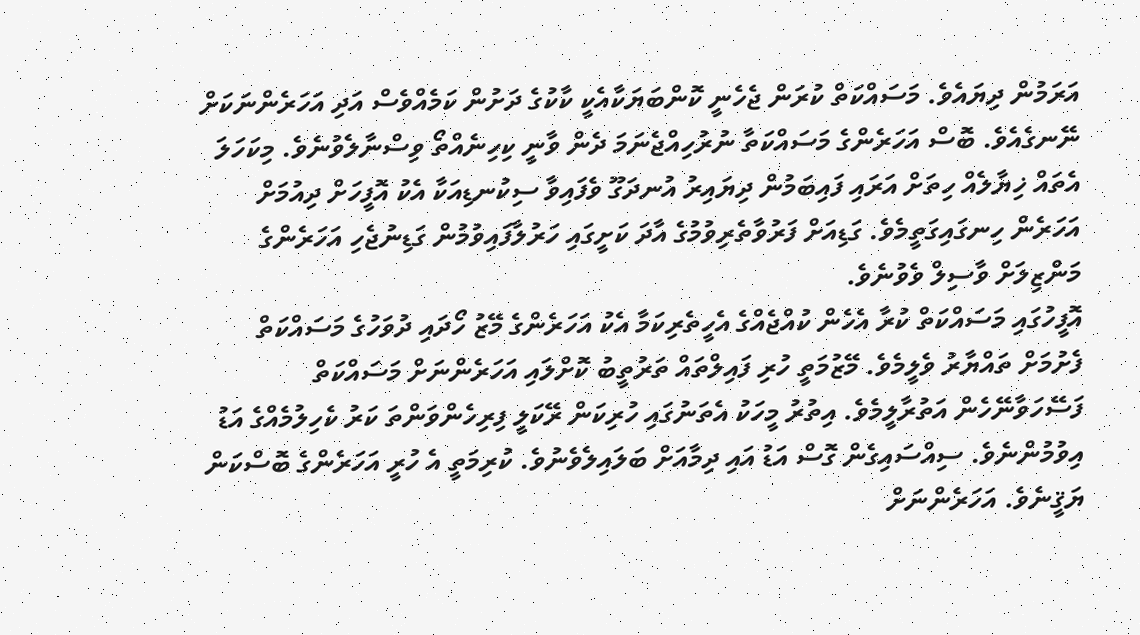އަރަމުން ދިޔައެވެ. މަސައްކަތް ކުރަން ޖެހެނީ ކޮންބަޔަކާއެކީ ކާކުގެ ދަށުން ކަމެއްވެސް އަދި އަހަރެންނަކަށް ނޭނގެއެވެ. ބޮސް އަހަރެންގެ މަސައްކަތާ ނުރުހިއްޖެނަމަ ދެން ވާނީ ކިހިނެއްތޯ ވިސްނާލެވުނެވެ. މިކަހަލަ އެތައް ޚިޔާލެއް ހިތަށް އަރައި ފައިބަމުން ދިޔައިރު އުނދަގޫ ވެފައިވާ ސިކުނޑިއަކާ އެކު އޮފީހަށް ދިއުމަށް އަހަރެން ހިނގައިގަތީމެވެ. ގަޑިއަށް ފަރުވާތެރިވުމުގެ އާދަ ކަށީގައި ހަރުލާފައިވުމުން ގަޑިނުޖެހި އަހަރެންގެ މަންޒިލަށް ވާސިލް ވެވުނެވެ.
އޮފީހުގައި މަސައްކަތް ކުރާ އެހެން ކުއްޖެއްގެ އެހީތެރިކަމާ އެކު އަހަރެންގެ މޭޒު ހޯދައި ދުވަހުގެ މަސައްކަތް ފެށުމަށް ތައްޔާރު ވެލީމެވެ. މޭޒުމަތީ ހުރި ފައިލްތައް ތަރުތީބު ކޮށްލައި އަހަރެންނަށް މަސައްކަތް ފަސޭހަވާނޭހެން އަތުރާލީމެވެ. އިތުރު މީހަކު އެތަނުގައި ހުރިކަން ރޭކަލީ ފިރިހެންވަންތަ ކަރު ކެހިލުމެއްގެ އަޑު އިވުމުންނެވެ. ސިއްސައިގެން ގޮސް އަޑު އައި ދިމާއަށް ބަލައިލެވެނުވެ. ކުރިމަތީ އެ ހުރީ އަހަރެންގެ ބޮސްކަން ޔަޤީނެވެ. އަހަރެންނަށް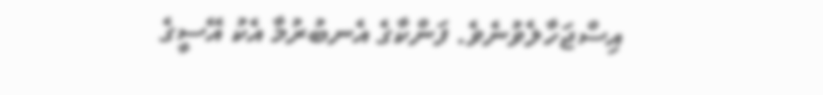އިސްޖަހާލެވުނެވެ. ފަންކާގެ އެނބުރުމާ އެކު އޭސީގެ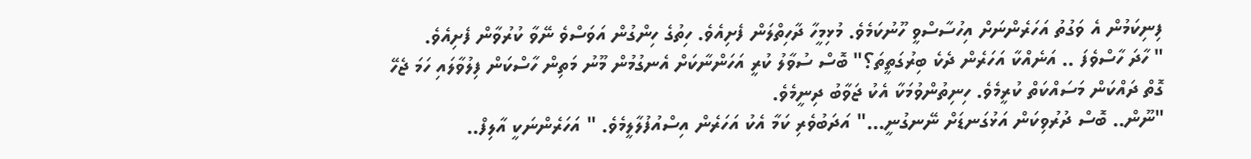ފިނިކަމުން އެ ވަގުތު އަހަރެންނަށް އިހުސާސްވީ ހޫނުކަމެވެ. މުޅިމީހާ ދާހިތްލަން ފެށިއެވެ. ހިތުގެ ހިންގުން އަވަސްވެ ނޭވާ ކުރުވާން ފެށިއެވެ.
" ހާދަ ހާސްވެފަ .. އަނެއްކާ އަހަރެން ދެކެ ބިރުގަތީތަ؟" ބޮސް ސުވާލު ކުރީ އަހަންނާކަށް އެނގުމުން މޫނު މަތިން ހާސްކަން ފިލުވާލައި ހަމަ ޖެހޭ ގޮތް ދައްކަން މަސައްކަތް ކުރީމެވެ. ހިނިތުންވުމަކާ އެކު ޖަވާބު ދިނީމެވެ.
"ނޫން.. ބޮސް ދުރުވިކަން އަޅުގަނޑަށް ނޭނގުނީ..." އަދަބުވެރި ކަމާ އެކު އަހަރެން އިސްއުފުލާލީމެވެ. " އަހަރެންނަކީ އާލިފް..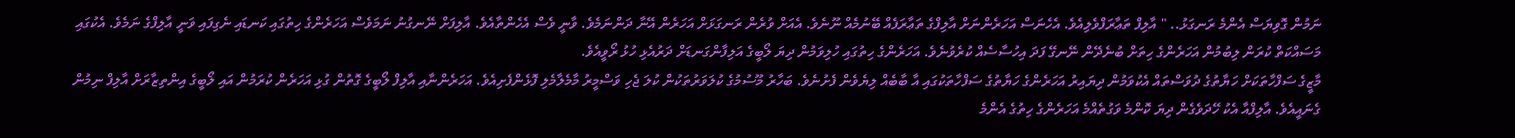ނަމުން ގޮވިޔަސް އެންމެ ރަނގަޅު.. " އާލިފް ތަޢާރަފްވެލިއެވެ. އެހެނަސް އަހަރެންނަށް އާލިފްގެ ތަޢާރަފެއް ބޭނުމެއް ނޫނެވެ. އެއަށް ވުރެން ރަނގަޅަށް އަހަރެން އޭނާ ދަންނަމެވެ. ވާނީ ވެސް އެހެންތާއެވެ. އާލިފަށް ނޭނގުނު ނަމަވެސް އަހަރެންގެ ހިތުގައި ކަނޑައި ނެގިފައި ވަނީ އާލިފްގެ ނަމެވެ. އެކުގައި މަސައްކަތް ކުރަން ލިބުމުން އަހަރެންގެ ހިތަށް ބުނެދޭން ނޭނގޭ ފަދަ އިހުސާސެއް ކުރެވުނެވެ. އަހަރެންގެ ހިތުގައި ހުލިވަމުން ދިޔަ ލޯބީގެ އަލިފާންގަނޑަށް ދަރުއެޅި ހުޅު ރޯވީއެވެ.
މާޒީގެ ސަފްހާތަކަށް ހަޔާތުގެ ދުވަސްތައް އެކުވަމުން ދިޔައިރު އަހަރެންގެ ހަޔާތުގެ ސަފްހާތަކުގައި އާ ބާބެއް ލިޔެވެން ފެށުނެވެ. ބަހާރު މޫސުމުގެ ކުލަވަރުތަކުން ކުލަ ޖެހި ވަސްމީރު މާމެލާމެލި ފޮޅެންފެށިއެވެ. އަހަރެންނާއި އާލިފް ލޯބީގެ ގޮތުން ގުޅި އަހަރެން ކުރަމުން އައި ލޯބީގެ އިންތިޒާރަށް އާލިފް ނިމުން ގެނައީއެވެ. އާލިފްއާ އެކު ހޭދަވެގެން ދިޔަ ކޮންމެ ވަގުތެއްމެ އަހަރެންގެ ހިތުގެ އެންމެ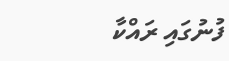ފުނުގައި ރައްކާ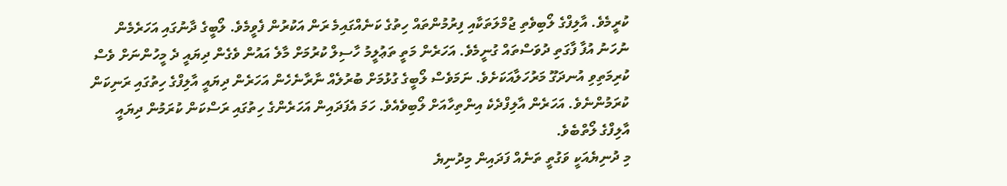ކުރީމެވެ. އާލިފްގެ ލޯބިވެތި ޖުމްލަތަކާއި ފިރުމުންތައް ހިތުގެ ކަނެއްގައިމެ ރަން އަކުރުން ފެވީމެވެ. ލޯބީގެ ދާނުގައި އަހަރެމެން ނުހަނު އުފާ ފާގަތި ދުވަސްތައް ގުނީމެވެ. އަހަރެން މަތީ ތަޢުލީމު ހާސިލް ކުރުމަށް މާލެ އައުން ވެގެން ދިޔައީ ދެ މީހުންނަށް ވެސް ކުރިމަތިވި އުނދަގޫ މަރުހަލާއަކަށެވެ. ނަމަވެސް ލޯބީގެ ގުޅުމަށް ބުރުލެއް ނާރާނެހެން އަހަރެން ދިޔައީ އާލިފްގެ ހިތުގައި ރަނިކަން ކުރަމުންނެވެ. އަހަރެން އާލިފްދެކެ އިންތިހާއަށް ލޯބިވެއެވެ. ހަމަ އެފަދައިން އަހަރެންގެ ހިތުގައި ރަސްކަން ކުރަމުން ދިޔައީ އާލިފްގެ ލޯތްބެވެ.
މި ދުނިޔެއަކީ ވަގުތީ ތަނެއް ފަދައިން މިދުނިޔެ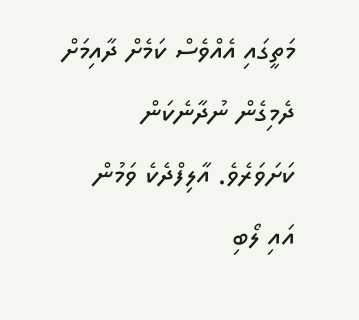މަތީގައި އެއްވެސް ކަމެށް ދާއިމަށް ދެމިގެން ނުދާނެކަން ކަށަވަރެވެ. އާލިފްދެކެ ވަމުން އައި ލޯބި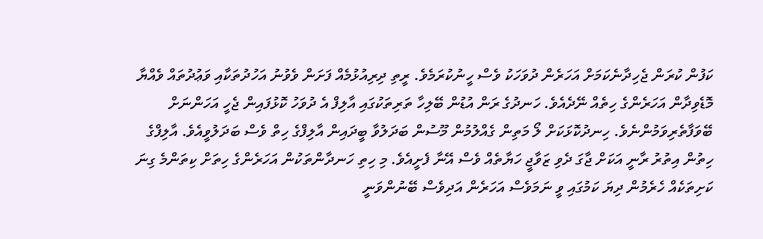ކަފުން ކުރަން ޖެހިދާނެކަމަށް އަހަރެން ދުވަހަކު ވެސް ހީނުކުރަމެވެ. ރީތި ދިރިއުޅުމެއް ފަށަން ވެވުނު އަހުދުތަކާއި ވަޢުދުތައް ވެއްޔާ މޮޑެވިދާން އަހަރެންގެ ހިތެއް ނޭދެއެވެ. ހަނދުގެ ރަން އުޑުން ބޭލިހާ ތަރިތަކުގައި އާލިފް އެ ދުވަހު ކޮޅުފައިން ޖެހީ އަހަންނަށް ބޭވަފާތެރިވަމުންނެވެ. ހިނދުކޮޅަކަށް ލޯ މަތިން ގެއްލުމުން މޫސުން ބަދަލުވާ ބީދައިން އާލިފްގެ ހިތް ވެސް ބަދަލުވީއެވެ. އާލިފްގެ ހިތުން އިތުރު ރާނީ އަކަށް ޖާގަ ދެވި ޒަވާޖީ ހަޔާތެއް ވެސް އޭނާ ފެށީއެވެ. މި ހިތި ހަނދާންތަކުން އަހަރެންގެ ހިތަށް ކިތަންމެ ގިނަ ކަށިތަކެއް ހެރެމުން ދިޔަ ކަމުގައި ވީ ނަމަވެސް އަހަރެން އަދިވެސް ބޭނުންވަނީ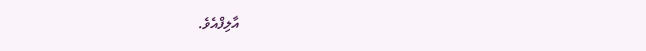އާލިފްއެވެ.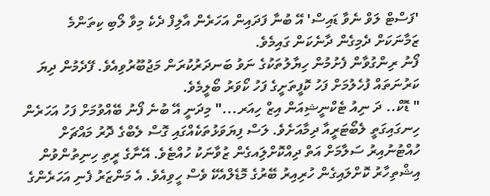'ފަސްޓް ލަވް ނެވާ ޑައިސް' އޭ ބުނާ ފަދައިން އަހަރެން އާލިފް ދެކެ މިވާ ލޯބި ކިތަންމެ ޒަމާނަކަށް ދެމިގެން ދާނެކަން ގައިމެވެ.
ފޯނު ރިންގުވާން ފެށުމުން ހިޔާލުތަކުގެ ނަވު ބަނދަރުކުރަން މަޖުބޫރުވިއެވެ. ފޭދެމުން ދިޔަ ކަރުނަތައް ފުހެލުމަށް ފަހު ކޮފީތަށީގެ ފަހު ކޯވަރު ބޯލީމެވެ.
" ޑޮކް.. ދަ ނިއު ޓެކްނީޝިއަން އިޒް ހިއަރ..." މިދަނީ އޭ ބުނެ ފޯނު ބޭއްވުމަށް ފަހު އަހަރެން ހިނގައިގަތީ ލެބޯޓަރީއާ ދިމާއަށެވެ. ލަސް ފިޔަވަޅުތަކެއްގައި ގޮސް ލެބްގެ ދޮރު މައްޗަށް ހުއްޓުނުއިރު ސަލާމަށް އަތް ދިއްކޮށްލަިއގެން ޒުވާނަކު ހުއްޓެވެ. އޭނާގެ ރީތި ހިނިތުންވުން އިޝްތިހާރު ކޮށްލައިގެން ހުރިއިރު ބޭރުގެ މޮޑެލްއެކޭ ވެސް ހީވިއެވެ. އެ މަންޒަރު ފެނި އަހަރެންގެ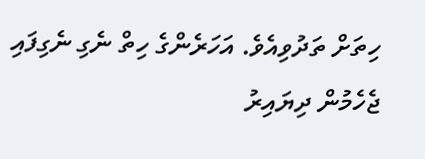ހިތަށް ތަދުވިއެވެ. އަހަރެންގެ ހިތް ނެގި ނެގިފައި ޖެހެމުން ދިޔައިރު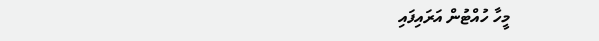މީހާ ހުއްޓުން އަރައިފައި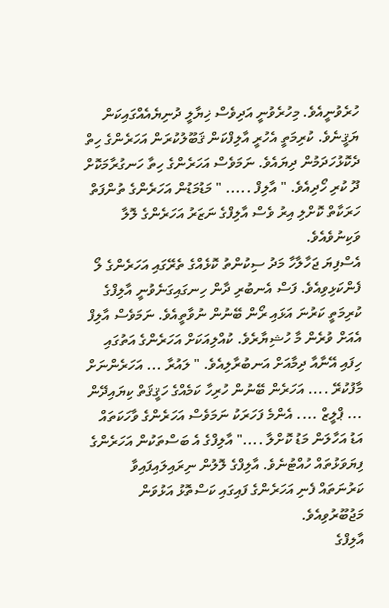ހުރެވުނީއެވެ. މިހުރެވުނީ އަދިވެސް ޚިޔާލީ ދުނިޔެއެއްގައިކަން ޔަޤީނެވެ. ކުރިމަތީ އެހުރީ އާލިފްކަން ޤަބޫލުކުރަން އަހަރެންގެ ހިތް ދެކޮޅުހަދަމުން ދިޔައެވެ. ނަމަވެސް އަހަރެންގެ ހިތާ ހަނގުރާމަކޮށް ދޫ ކުރި ހޯދިއެވެ. " އާލިފް ..... " މަޑުމަޑުން އަހަރެންގެ ތުންފަތް ހަރަކާތް ކޮށްލި އިރު ވެސް އާލިފްގެ ނަޒަރު އަހަރެންގެ ލޮލާ ވަކިނުވެއެވެ.
އެސްފިޔަ ޖަހާލާހާ މަދު ސިކުންތު ކޮޅެއްގެ ތެރޭގައި އަހަރެންގެ ލޯ ފެންކަޅިވިއެވެ. ފަސް އެނބުރި ދާން ހިނގައިގަނެވުނީ އާލިފްގެ ކުރިމަތީ ކަރުނަ އަޅައި ރޯން ބޭނުން ނުވާތީއެވެ. ނަމަވެސް އާލިފް އެއަށް ވުރެން މާ ހުޝިޔާރެވެ. ކުއްލިއަކަށް އަހަރެންގެ އަތުގައި ހިފައި އޭނާއާ ދިމާއަށް އަނބުރާލިއެވެ. " ލައުރާ ... އަހަރެންނަށް މާފުކުރޭ .... އަހަރެން ބޭނުން ހުރިހާ ކަމެއްގެ ހަޤީޤަތް ކިޔައިދޭން ... ޕްލީޒް .... އެންމެ ފަހަރަކު ނަމަވެސް އަހަރެންގެ ވާހަކަތައް އަޑު އަހާލަން މަޑު ކޮށްލާ ...." އާލިފްގެ އެ ބަސްތަކުން އަހަރެންގެ ފިޔަވަޅުތައް ހުއްޓުނެވެ. އާލިފްގެ ލޮލުން ނިރައިލައިފައިވާ ކަރުނަތައް ފެނި އަހަރެންގެ ފައިގައި ކަސްތޮޅު އަޅުވަން މަޖުބޫރުވިއެވެ.
އާލިފްގެ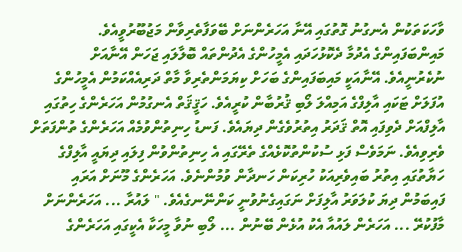ވާހަކަތަކުން އެނގުނު ގޮތުގައި އޭނާ އަހަރެންނަށް ބޭވަފާތެރިވާން މަޖުބޫރުވީއެވެ. މައިންބަފައިންގެ އެދުމާ ދެކޮޅުހަދައި އެމީހުންގެ އެދުންތައް ބޮލާލައި ޖަހަން އޭނާއަށް ނުކެރުނީއެވެ. އޭނާއަކީ މައިބަފައިންގެ ބަހަށް ކިޔަމަންތެރިވާ މާތް ދަރިއެއްކަމުން އެމީހުންގެ އުފަލަށް ޓަކައި އާލިފްގެ އަމިއްލަ ލޯބި ޤުރުބާން ކުރީއެވެ. ހަޤީޤަތް އެނގުމުން އަހަރެންގެ ހިތުގައި އާލިފްއަށް ދެވިފައި އޮތް ޤަދަރު އިތުރުވެގެން ދިޔައެވެ. ފަނޑު ހިނިތުންވުމެއް އަހަރެންގެ ތުންފަތަށް ވެރިވިއެވެ. ނަމަވެސް ފަޅި ސުކުންތުކޮޅެއްގެ ތެރޭގައި އެ ހިނިތުންވުން ފިލައި ދިޔައީ އާލިފްގެ ހަޔާތުގައި އިތުރު ބައިވެރިއަކު ހުރިކަން ހަނދާން ވުމުންނެވެ. އަހަރެންގެ މޫނަށް އަރައި ފައިބަމުން ދިޔަ ކުލަވަރު އާލިފަށް ނަގައިގެނުވުނީ ކަންނޭނގެއެވެ. " ލައުރާ ... އަހަރެންނަށް މާފުކުރޭ ... އަހަރެން ލައުއާ އެކު އުޅެން ބޭނުން ... ލޯބި ނުވާ މީހަކާ އެކީގައި އަހަރެންގެ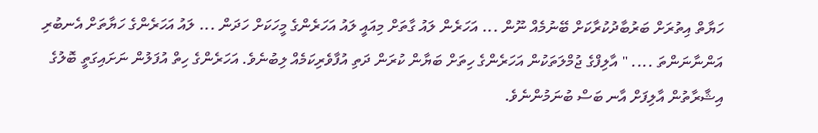ހަޔާތް އިތުރަށް ބަރުބާދުކުރާކަށް ބޭނުމެއް ނޫން ... އަހަރެން ލައު ގާތަށް މިއައީ ލައު އަހަރެންގެ މީހަކަށް ހަދަން ... ލައު އަހަރެންގެ ހަޔާތަށް އެނބުރި އަންނާނަންތަ .... " އާލިފްގެ ޖުމްލަތަކުން އަހަރެންގެ ހިތަށް ބަޔާން ކުރަން ދަތި އުފާވެރިކަމެއް ލިބުނެވެ. އަހަރެންގެ ހިތް އުފަލުން ނަށައިގަތީ ބޮލުގެ އިޝާރާތުން އާލިފަށް އާނ ބަސް ބުނަމުންނެވެ.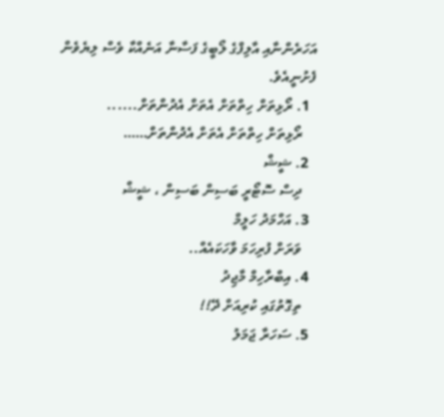އަހަރެންނާއި އާލިފްގެ ލޯބީގެ ފަސާނާ އަނެއްކާ ވެސް ލިޔެވެން ފެށުނީއެވެ.
  1. ރޯޅިތަށް ހިތްތަށް އެތަށް އެދުންތަށް......
    ރޯޅިތަށް ހިތްތަށް އެތަށް އެދުންތަށް……
  2. ޝީޝް
    ދިސް ސޮޓޯރީ ބަސިން ބަސިން ، ޝީޝް
  3. އަހްމަދު ހަލީމް
    ވަރަށް ފުރިހަމަ ވާހަކައެއް..
  4. އިބްރާހިމް މާޖިދު
    ތިގޮތުގައި ކުރިއަށް ދޭ!!
  5. ސަހަރާ ޖަމަލު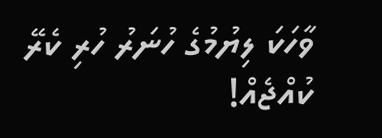ވާހަކަ ލިޔުމުގެ ހުނަރު ހުރި ކެރޭ ކުއްޖެއް!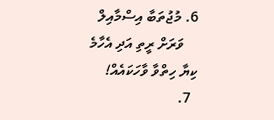6. މުޖުތަބާ އިސްމާއިލް
    ވަރަށް ރީތި އަދި އެހާމެ ކިޔާ ހިތްވާ ވާހަކައެއް!
  7.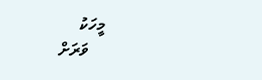މީހަކު
    ވަރަށް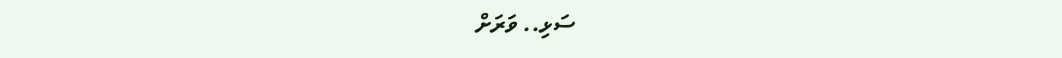ސަޅި.. ވަރަށް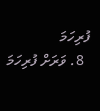ފުރިހަމަ
  8. ވަރަށް ފުރިހަމަ